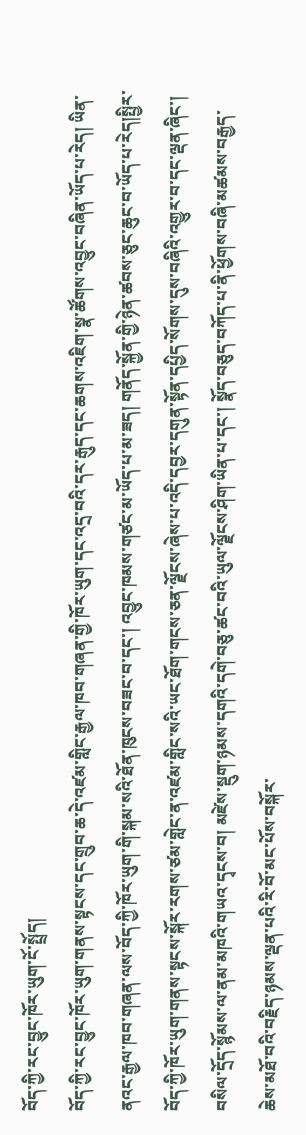བོད་ཀྱི་རང་བྱུང་ཁོར་ཡུག་ངོ་སྤྲོད།
བོད་ཀྱི་རང་བྱུང་ཁོར་ཡུག་གནས་སྟངས་དང་གྲུབ་ཆ་དེ་འཛམ་གླིང་རྒྱལ་ཁབ་གཞན་གྱི་ཁོར་ཡུག་དང་འདྲ་བའི་དར་རྒུད་དང་ཆགས་འཇིག་སྣ་ཚོགས་འབྱུང་བཞིན་ཡོད་པ་རེད། ཡིན་ནའང་རྒྱལ་ཁབ་གཞན་ལས་བོད་ཀྱི་ཁོར་ཡུག་གི་སྐམ་སའི་ཐོན་ཁུངས་བཟང་བ་དང་། འབྱུང་ཁམས་གཙང་མ་ཡོད་པ་མ་ཟད། གནོད་སྐྱོན་གྱི་ཉེན་ཚབས་ཅུང་ཆུང་བ་ཡོད་པ་རེད།སྤྱིར་བོད་ཀྱི་ཁོར་ཡུག་གནས་སྟངས་སྐོར་རགས་ཙམ་གླེང་ན་འཛམ་གླིང་སའི་ཡང་ཐོག་གངས་ཅན་ལྗོངས་ཞེས་པ་འདི་དབྱར་དགུན་སྟོན་དཔྱིད་སོགས་དུས་བཞིའི་འགྱུར་བ་དང་ལྡན་ཞིང་། བསིལ་དྲོད་སྙོམས་ལ་ནམ་མཁའི་གཡའ་དྭངས་བ། མཛེས་སྡུག་ཉམས་དགའི་དགེ་བཅུ་ཚང་བའི་ཡུལ་ལྗོངས་ཤིག་ཡིན་པ་དང་། སྣོད་བཅུད་བཀོད་པ་ནི་ཕྱོགས་བཞི་མཚམས་བརྒྱད་ཆེས་མཐོ་བའི་བརྗིད་ཉམས་ལྡན་པའི་རི་བོ་མང་པོས་བསྐོར་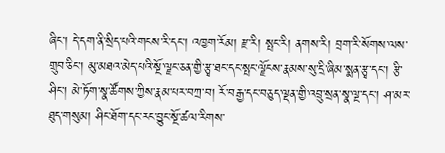ཞིང་། དེ་དག་ནི་སྲིད་པའི་གངས་རི་དང་། འཁྱག་རོམ། རྫ་རི། སྤང་རི། ནགས་རི། བྲག་རི་སོགས་ལས་གྲུབ་ཅིང་། མུ་མཐའ་མེད་པའི་སྔོ་ལྗང་ཅན་གྱི་རྩྭ་ཐང་དང་སྤང་ལྗོངས་རྣམས་སུ་དྲི་ཞིམ་སྨན་རྩྭ་དང་། རྩི་ཤིང་། མེ་ཏོག་སྣ་ཚོགས་ཀྱིས་རྣམ་པར་བཀྲ་བ། རོ་བརྒྱ་དང་བཅུད་ལྡན་གྱི་འབྲུ་སྲན་སྣ་ལྔ་དང་། ཤ་མར་ཐུད་གསུམ། ཤིང་ཐོག་དང་རང་བྱུང་སྔོ་ཚལ་རིགས་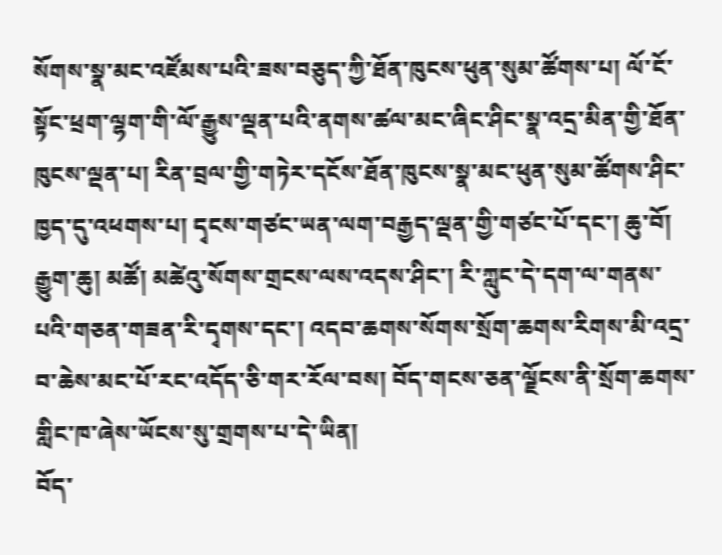སོགས་སྣ་མང་འཛོམས་པའི་ཟས་བཅུད་ཀྱི་ཐོན་ཁུངས་ཕུན་སུམ་ཚོགས་པ། ལོ་ངོ་སྟོང་ཕྲག་ལྷག་གི་ལོ་རྒྱུས་ལྡན་པའི་ནགས་ཚལ་མང་ཞིང་ཤིང་སྣ་འདྲ་མིན་གྱི་ཐོན་ཁུངས་ལྡན་པ། རིན་བྲལ་གྱི་གཏེར་དངོས་ཐོན་ཁུངས་སྣ་མང་ཕུན་སུམ་ཚོགས་ཤིང་ཁྱད་དུ་འཕགས་པ། དྭངས་གཙང་ཡན་ལག་བརྒྱད་ལྡན་གྱི་གཙང་པོ་དང་། ཆུ་བོ། རྒྱུག་ཆུ། མཚོ། མཚེའུ་སོགས་གྲངས་ལས་འདས་ཤིང་། རི་ཀླུང་དེ་དག་ལ་གནས་པའི་གཅན་གཟན་རི་དྭགས་དང་། འདབ་ཆགས་སོགས་སྲོག་ཆགས་རིགས་མི་འདྲ་བ་ཆེས་མང་པོ་རང་འདོད་ཅི་གར་རོལ་བས། བོད་གངས་ཅན་ལྗོངས་ནི་སྲོག་ཆགས་གླིང་ཁ་ཞེས་ཡོངས་སུ་གྲགས་པ་དེ་ཡིན།
བོད་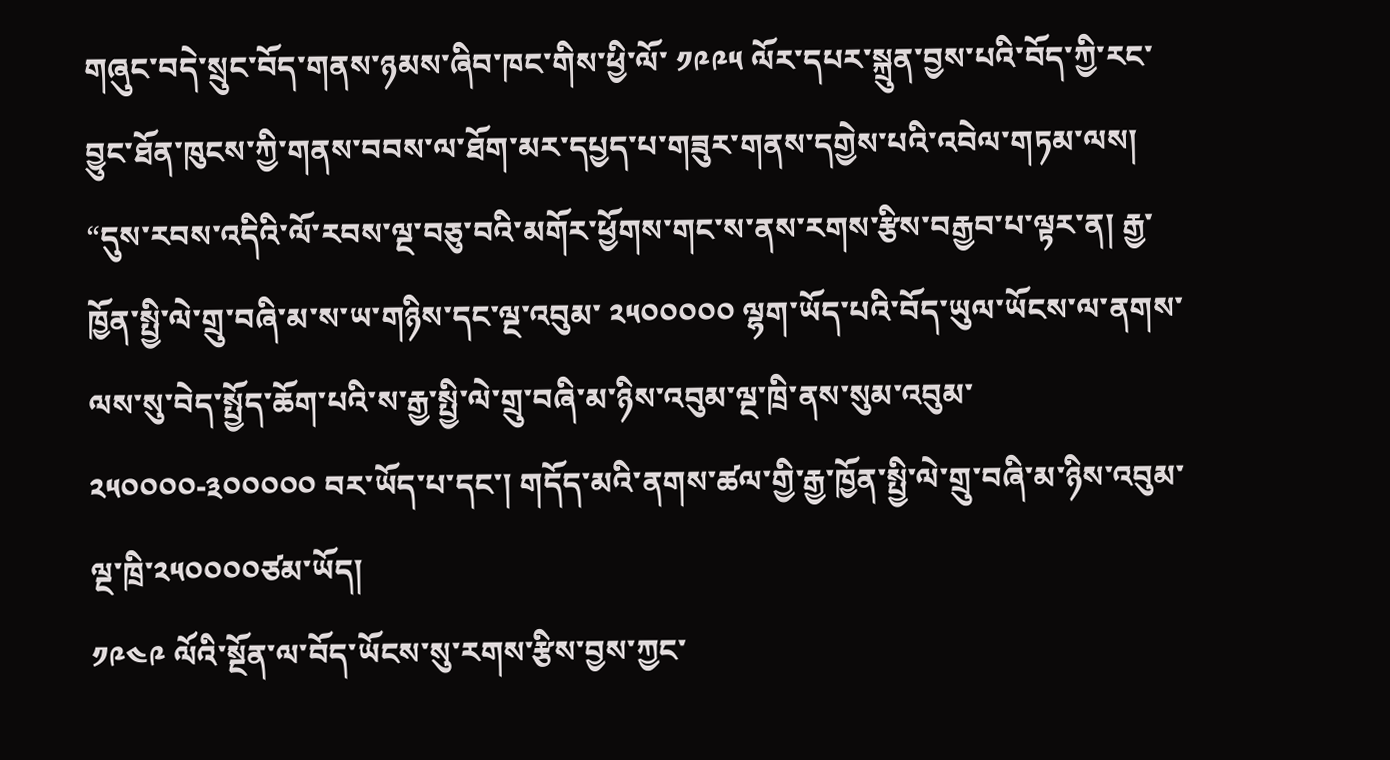གཞུང་བདེ་སྲུང་བོད་གནས་ཉམས་ཞིབ་ཁང་གིས་ཕྱི་ལོ་ ༡༩༩༥ ལོར་དཔར་སྐྲུན་བྱས་པའི་བོད་ཀྱི་རང་བྱུང་ཐོན་ཁུངས་ཀྱི་གནས་བབས་ལ་ཐོག་མར་དཔྱད་པ་གཟུར་གནས་དགྱེས་པའི་འབེལ་གཏམ་ལས། “དུས་རབས་འདིའི་ལོ་རབས་ལྔ་བཅུ་བའི་མགོར་ཕྱོགས་གང་ས་ནས་རགས་རྩིས་བརྒྱབ་པ་ལྟར་ན། རྒྱ་ཁྱོན་སྤྱི་ལེ་གྲུ་བཞི་མ་ས་ཡ་གཉིས་དང་ལྔ་འབུམ་ ༢༥༠༠༠༠༠ ལྷག་ཡོད་པའི་བོད་ཡུལ་ཡོངས་ལ་ནགས་ལས་སུ་བེད་སྤྱོད་ཆོག་པའི་ས་རྒྱ་སྤྱི་ལེ་གྲུ་བཞི་མ་ཉིས་འབུམ་ལྔ་ཁྲི་ནས་སུམ་འབུམ་༢༥༠༠༠༠-༣༠༠༠༠༠ བར་ཡོད་པ་དང་། གདོད་མའི་ནགས་ཚལ་གྱི་རྒྱ་ཁྱོན་སྤྱི་ལེ་གྲུ་བཞི་མ་ཉིས་འབུམ་ལྔ་ཁྲི་༢༥༠༠༠༠ཙམ་ཡོད།
༡༩༤༩ ལོའི་སྔོན་ལ་བོད་ཡོངས་སུ་རགས་རྩིས་བྱས་ཀྱང་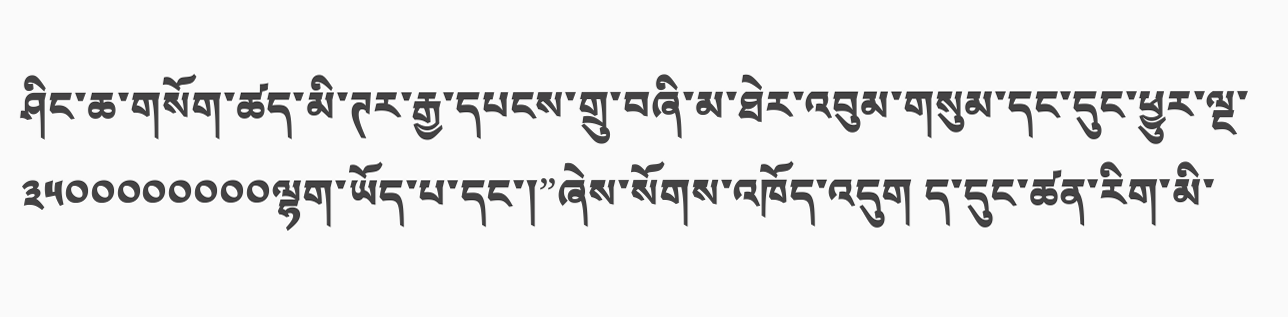ཤིང་ཆ་གསོག་ཚད་མི་ཊར་རྒྱ་དཔངས་གྲུ་བཞི་མ་ཐེར་འབུམ་གསུམ་དང་དུང་ཕྱུར་ལྔ་༣༥༠༠༠༠༠༠༠༠ལྷག་ཡོད་པ་དང་།”ཞེས་སོགས་འཁོད་འདུག ད་དུང་ཚན་རིག་མི་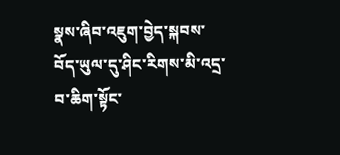སྣས་ཞིབ་འཇུག་བྱེད་སྐབས་བོད་ཡུལ་དུ་ཤིང་རིགས་མི་འདྲ་བ་ཆིག་སྟོང་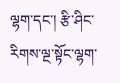ལྷག་དང་། རྩི་ཤིང་རིགས་ལྔ་སྟོང་ལྷག་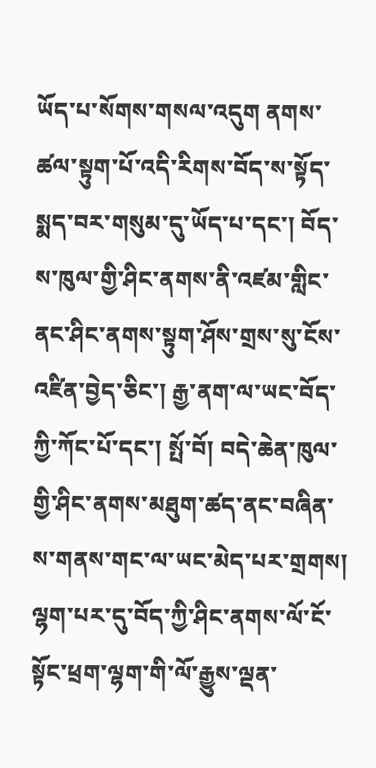ཡོད་པ་སོགས་གསལ་འདུག ནགས་ཚལ་སྟུག་པོ་འདི་རིགས་བོད་ས་སྟོད་སྨད་བར་གསུམ་དུ་ཡོད་པ་དང་། བོད་ས་ཁུལ་གྱི་ཤིང་ནགས་ནི་འཛམ་གླིང་ནང་ཤིང་ནགས་སྟུག་ཤོས་གྲས་སུ་ངོས་འཛིན་བྱེད་ཅིང་། རྒྱ་ནག་ལ་ཡང་བོད་ཀྱི་ཀོང་པོ་དང་། སྤོ་བོ། བདེ་ཆེན་ཁུལ་གྱི་ཤིང་ནགས་མཐུག་ཚད་ནང་བཞིན་ས་གནས་གང་ལ་ཡང་མེད་པར་གྲགས། ལྷག་པར་དུ་བོད་ཀྱི་ཤིང་ནགས་ལོ་ངོ་སྟོང་ཕྲག་ལྷག་གི་ལོ་རྒྱུས་ལྡན་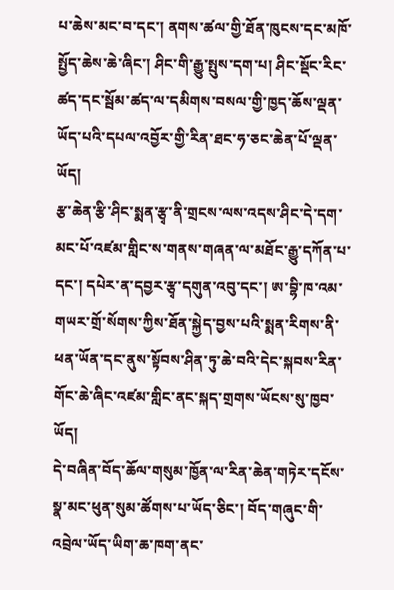པ་ཆེས་མང་བ་དང་། ནགས་ཚལ་གྱི་ཐོན་ཁུངས་དང་མཁོ་སྤྱོད་ཆེས་ཆེ་ཞིང་། ཤིང་གི་རྒྱུ་སྤུས་དག་པ། ཤིང་སྡོང་རིང་ཚད་དང་སྦོམ་ཚད་ལ་དམིགས་བསལ་གྱི་ཁྱད་ཆོས་ལྡན་ཡོད་པའི་དཔལ་འབྱོར་གྱི་རིན་ཐང་ཧ་ཅང་ཆེན་པོ་ལྡན་ཡོད།
རྩ་ཆེན་རྩི་ཤིང་སྨན་རྩྭ་ནི་གྲངས་ལས་འདས་ཤིང་དེ་དག་མང་པོ་འཛམ་གླིང་ས་གནས་གཞན་ལ་མཐོང་རྒྱུ་དཀོན་པ་དང་། དཔེར་ན་དབྱར་རྩྭ་དགུན་འབུ་དང་། ཨ་བྷི་ཁ་འམ་གཡར་གྲོ་སོགས་ཀྱིས་ཐོན་སྐྱེད་བྱས་པའི་སྨན་རིགས་ནི་ཕན་ཡོན་དང་ནུས་སྟོབས་ཤིན་ཏུ་ཆེ་བའི་དེང་སྐབས་རིན་གོང་ཆེ་ཞིང་འཛམ་གླིང་ནང་སྐད་གྲགས་ཡོངས་སུ་ཁྱབ་ཡོད།
དེ་བཞིན་བོད་ཆོལ་གསུམ་ཁྱོན་ལ་རིན་ཆེན་གཏེར་དངོས་སྣ་མང་ཕུན་སུམ་ཚོགས་པ་ཡོད་ཅིང་། བོད་གཞུང་གི་འབྲེལ་ཡོད་ཡིག་ཆ་ཁག་ནང་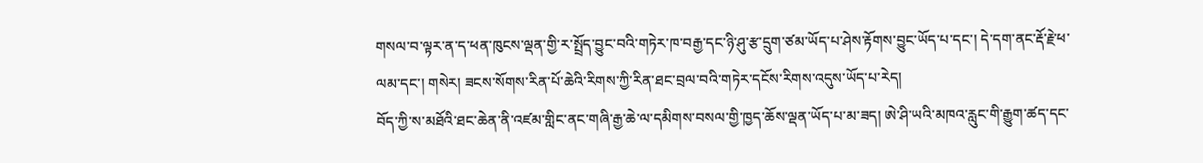གསལ་བ་ལྟར་ན་ད་ཕན་ཁུངས་ལྡན་གྱི་ར་སྤྲོད་བྱུང་བའི་གཏེར་ཁ་བརྒྱ་དང་ཉི་ཤུ་རྩ་དྲུག་ཙམ་ཡོད་པ་ཤེས་རྟོགས་བྱུང་ཡོད་པ་དང་། དེ་དག་ནང་རྡོ་རྗེ་ཕ་ལམ་དང་། གསེར། ཟངས་སོགས་རིན་པོ་ཆེའི་རིགས་ཀྱི་རིན་ཐང་བྲལ་བའི་གཏེར་དངོས་རིགས་འདུས་ཡོད་པ་རེད།
བོད་ཀྱི་ས་མཐོའི་ཐང་ཆེན་ནི་འཛམ་གླིང་ནང་གཞི་རྒྱ་ཆེ་ལ་དམིགས་བསལ་གྱི་ཁྱད་ཆོས་ལྡན་ཡོད་པ་མ་ཟད། ཨེ་ཤི་ཡའི་མཁའ་རླུང་གི་རྒྱུག་ཚད་དང་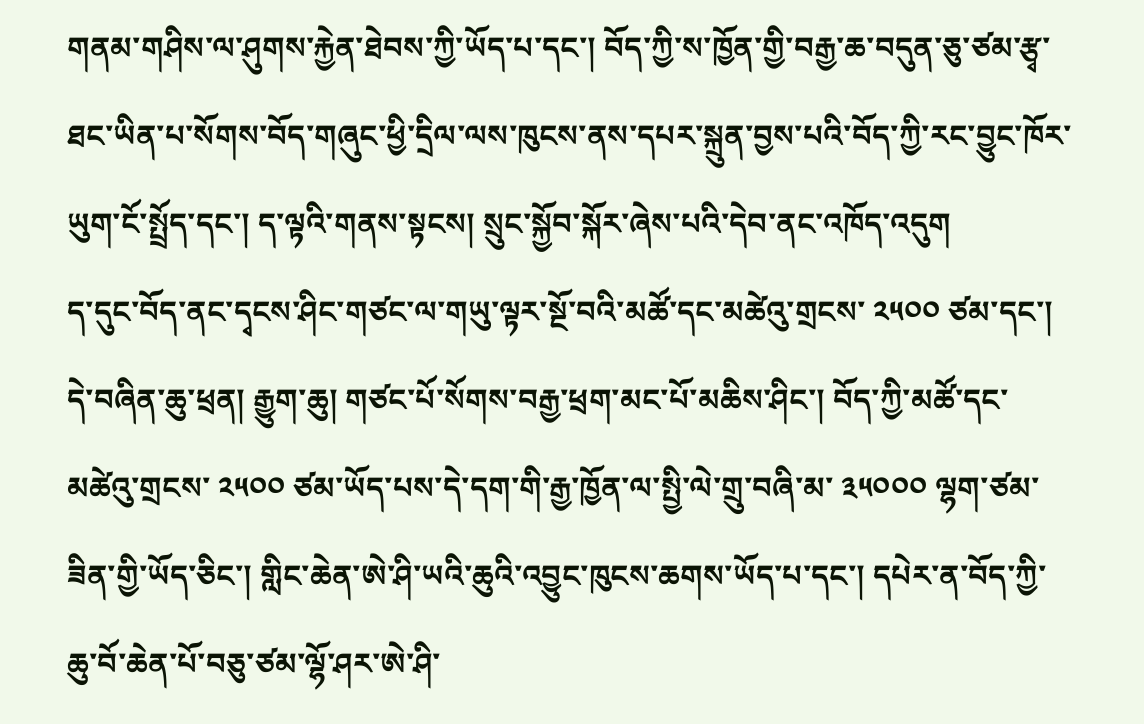གནམ་གཤིས་ལ་ཤུགས་རྐྱེན་ཐེབས་ཀྱི་ཡོད་པ་དང་། བོད་ཀྱི་ས་ཁྱོན་གྱི་བརྒྱ་ཆ་བདུན་ཅུ་ཙམ་རྩྭ་ཐང་ཡིན་པ་སོགས་བོད་གཞུང་ཕྱི་དྲིལ་ལས་ཁུངས་ནས་དཔར་སྐྲུན་བྱས་པའི་བོད་ཀྱི་རང་བྱུང་ཁོར་ཡུག་ངོ་སྤྲོད་དང་། ད་ལྟའི་གནས་སྟངས། སྲུང་སྐྱོབ་སྐོར་ཞེས་པའི་དེབ་ནང་འཁོད་འདུག
ད་དུང་བོད་ནང་དྭངས་ཤིང་གཙང་ལ་གཡུ་ལྟར་སྔོ་བའི་མཚོ་དང་མཚེའུ་གྲངས་ ༢༥༠༠ ཙམ་དང་། དེ་བཞིན་ཆུ་ཕྲན། རྒྱུག་ཆུ། གཙང་པོ་སོགས་བརྒྱ་ཕྲག་མང་པོ་མཆིས་ཤིང་། བོད་ཀྱི་མཚོ་དང་མཚེའུ་གྲངས་ ༢༥༠༠ ཙམ་ཡོད་པས་དེ་དག་གི་རྒྱ་ཁྱོན་ལ་སྤྱི་ལེ་གྲུ་བཞི་མ་ ༣༥༠༠༠ ལྷག་ཙམ་ཟིན་གྱི་ཡོད་ཅིང་། གླིང་ཆེན་ཨེ་ཤི་ཡའི་ཆུའི་འབྱུང་ཁུངས་ཆགས་ཡོད་པ་དང་། དཔེར་ན་བོད་ཀྱི་ཆུ་བོ་ཆེན་པོ་བཅུ་ཙམ་ལྷོ་ཤར་ཨེ་ཤི་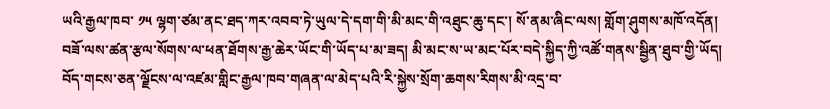ཡའི་རྒྱལ་ཁབ་ ༡༥ ལྷག་ཙམ་ནང་ཐད་ཀར་འབབ་ཏེ་ཡུལ་དེ་དག་གི་མི་མང་གི་འཐུང་ཆུ་དང་། སོ་ནམ་ཞིང་ལས། གློག་ཤུགས་མཁོ་འདོན། བཟོ་ལས་ཚན་རྩལ་སོགས་ལ་ཕན་ཐོགས་རྒྱ་ཆེར་ཡོང་གི་ཡོད་པ་མ་ཟད། མི་མང་ས་ཡ་མང་པོར་བདེ་སྐྱིད་ཀྱི་འཚོ་གནས་སྦྱིན་ཐུབ་གྱི་ཡོད།
བོད་གངས་ཅན་ལྗོངས་ལ་འཛམ་གླིང་རྒྱལ་ཁབ་གཞན་ལ་མེད་པའི་རི་སྐྱེས་སྲོག་ཆགས་རིགས་མི་འདྲ་བ་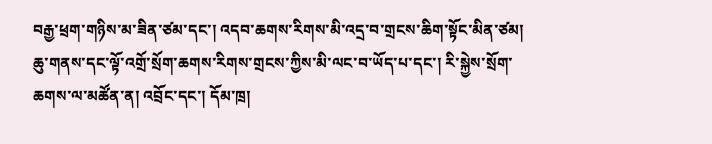བརྒྱ་ཕྲག་གཉིས་མ་ཟིན་ཙམ་དང་། འདབ་ཆགས་རིགས་མི་འདྲ་བ་གྲངས་ཆིག་སྟོང་མིན་ཙམ། ཆུ་གནས་དང་ལྟོ་འགྲོ་སྲོག་ཆགས་རིགས་གྲངས་ཀྱིས་མི་ལང་བ་ཡོད་པ་དང་། རི་སྐྱེས་སྲོག་ཆགས་ལ་མཚོན་ན། འབྲོང་དང་། དོམ་ཁྲ།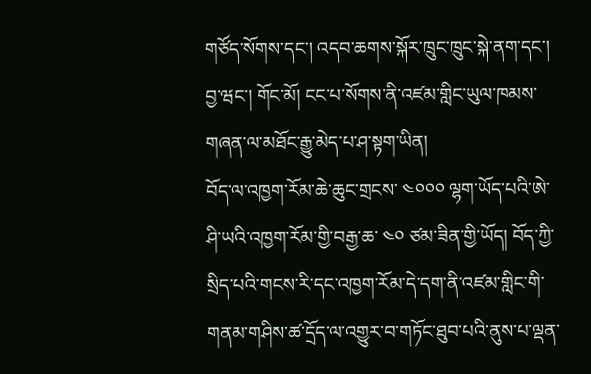གཙོད་སོགས་དང་། འདབ་ཆགས་སྐོར་ཁྲུང་ཁྲུང་སྐེ་ནག་དང་། བྱ་ཝང་། གོང་མོ། ངང་པ་སོགས་ནི་འཛམ་གླིང་ཡུལ་ཁམས་གཞན་ལ་མཐོང་རྒྱུ་མེད་པ་ཤ་སྟག་ཡིན།
བོད་ལ་འཁྱག་རོམ་ཆེ་ཆུང་གྲངས་ ༤༠༠༠ ལྷག་ཡོད་པའི་ཨེ་ཤི་ཡའི་འཁྱག་རོམ་གྱི་བརྒྱ་ཆ་ ༤༠ ཙམ་ཟིན་གྱི་ཡོད། བོད་ཀྱི་སྲིད་པའི་གངས་རི་དང་འཁྱག་རོམ་དེ་དག་ནི་འཛམ་གླིང་གི་གནམ་གཤིས་ཚ་དྲོད་ལ་འགྱུར་བ་གཏོང་ཐུབ་པའི་ནུས་པ་ལྡན་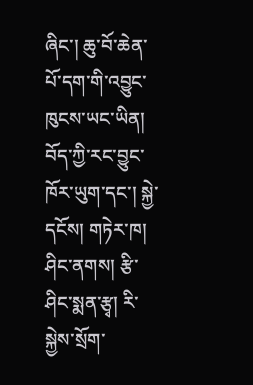ཞིང་། ཆུ་བོ་ཆེན་པོ་དག་གི་འབྱུང་ཁུངས་ཡང་ཡིན། བོད་ཀྱི་རང་བྱུང་ཁོར་ཡུག་དང་། སྐྱེ་དངོས། གཏེར་ཁ། ཤིང་ནགས། རྩི་ཤིང་སྨན་རྩྭ། རི་སྐྱེས་སྲོག་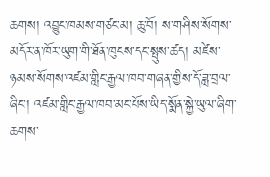ཆགས། འབྱུང་ཁམས་གཙང་མ། ཆུ་བོ། ས་གཤིས་སོགས་མདོར་ན་ཁོར་ཡུག་གི་ཐོན་ཁུངས་དང་སྤུས་ཚད། མཛེས་ཉམས་སོགས་འཛམ་གླིང་རྒྱལ་ཁབ་གཞན་གྱིས་དོ་ཟླ་བྲལ་ཞིང་། འཛམ་གླིང་རྒྱལ་ཁབ་མང་པོས་ཡིད་སྨོན་སྐྱེ་ཡུལ་ཞིག་ཆགས་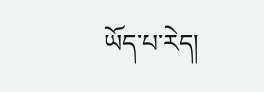ཡོད་པ་རེད།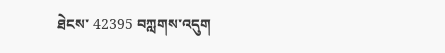ཐེངས་ 42395 བཀླགས་འདུག